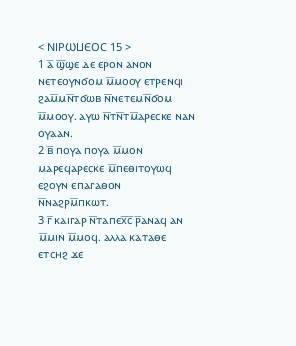< ⲚⲒⲢⲰⳘⲈⲞⲤ 15 >
1 ⲁ̅ ϣ̅ϣⲉ ⲇⲉ ⲉⲣⲟⲛ ⲁⲛⲟⲛ ⲛⲉⲧⲉⲟⲩⲛϭⲟⲙ ⲙ̅ⲙⲟⲟⲩ ⲉⲧⲣⲉⲛϥⲓ ϩⲁⲙ̅ⲙⲛ̅ⲧϭⲱⲃ ⲛ̅ⲛⲉⲧⲉⲙⲛ̅ϭⲟⲙ ⲙ̅ⲙⲟⲟⲩ. ⲁⲩⲱ ⲛ̅ⲧⲛ̅ⲧⲙ̅ⲁⲣⲉⲥⲕⲉ ⲛⲁⲛ ⲟⲩⲁⲁⲛ.
2 ⲃ̅ ⲡⲟⲩⲁ ⲡⲟⲩⲁ ⲙ̅ⲙⲟⲛ ⲙⲁⲣⲉϥⲁⲣⲉⲥⲕⲉ ⲙ̅ⲡⲉⲑⲓⲧⲟⲩⲱϥ ⲉϩⲟⲩⲛ ⲉⲡⲁⲅⲁⲑⲟⲛ ⲛ̅ⲛⲁϩⲣⲙ̅ⲡⲕⲱⲧ.
3 ⲅ̅ ⲕⲁⲓⲅⲁⲣ ⲛ̅ⲧⲁⲡⲉⲭ̅ⲥ̅ ⲣ̅ⲁⲛⲁϥ ⲁⲛ ⲙ̅ⲙⲓⲛ ⲙ̅ⲙⲟϥ. ⲁⲗⲗⲁ ⲕⲁⲧⲁⲑⲉ ⲉⲧⲥⲏϩ ϫⲉ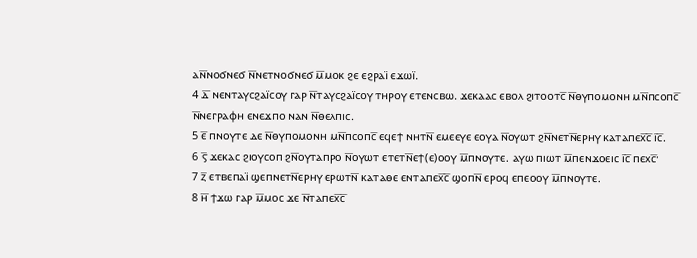ⲁⲛ̅ⲛⲟϭⲛⲉϭ ⲛ̅ⲛⲉⲧⲛⲟϭⲛⲉϭ ⲙ̅ⲙⲟⲕ ϩⲉ ⲉϩⲣⲁⲓ̈ ⲉϫⲱⲓ̈.
4 ⲇ̅ ⲛⲉⲛⲧⲁⲩⲥϩⲁⲓ̈ⲥⲟⲩ ⲅⲁⲣ ⲛ̅ⲧⲁⲩⲥϩⲁⲓ̈ⲥⲟⲩ ⲧⲏⲣⲟⲩ ⲉⲧⲉⲛⲥⲃⲱ. ϫⲉⲕⲁⲁⲥ ⲉⲃⲟⲗ ϩⲓⲧⲟⲟⲧⲥ̅ ⲛ̅ⲑⲩⲡⲟⲙⲟⲛⲏ ⲙⲛ̅ⲡⲥⲟⲡⲥ̅ ⲛ̅ⲛⲉⲅⲣⲁⲫⲏ ⲉⲛⲉϫⲡⲟ ⲛⲁⲛ ⲛ̅ⲑⲉⲗⲡⲓⲥ.
5 ⲉ̅ ⲡⲛⲟⲩⲧⲉ ⲇⲉ ⲛ̅ⲑⲩⲡⲟⲙⲟⲛⲏ ⲙⲛ̅ⲡⲥⲟⲡⲥ̅ ⲉϥⲉϯ ⲛⲏⲧⲛ̅ ⲉⲙⲉⲉⲩⲉ ⲉⲟⲩⲁ ⲛ̅ⲟⲩⲱⲧ ϩⲛ̅ⲛⲉⲧⲛ̅ⲉⲣⲏⲩ ⲕⲁⲧⲁⲡⲉⲭ̅ⲥ̅ ⲓ̅ⲥ̅.
6 ⲋ̅ ϫⲉⲕⲁⲥ ϩⲓⲟⲩⲥⲟⲡ ϩⲛ̅ⲟⲩⲧⲁⲡⲣⲟ ⲛ̅ⲟⲩⲱⲧ ⲉⲧⲉⲧⲛ̅ⲉϯ(ⲉ)ⲟⲟⲩ ⲙ̅ⲡⲛⲟⲩⲧⲉ. ⲁⲩⲱ ⲡⲓⲱⲧ ⲙ̅ⲡⲉⲛϫⲟⲉⲓⲥ ⲓ̅ⲥ̅ ⲡⲉⲭⲥ̅·
7 ⲍ̅ ⲉⲧⲃⲉⲡⲁⲓ̈ ϣⲉⲡⲛⲉⲧⲛ̅ⲉⲣⲏⲩ ⲉⲣⲱⲧⲛ̅ ⲕⲁⲧⲁⲑⲉ ⲉⲛⲧⲁⲡⲉⲭ̅ⲥ̅ ϣⲟⲡⲛ̅ ⲉⲣⲟϥ ⲉⲡⲉⲟⲟⲩ ⲙ̅ⲡⲛⲟⲩⲧⲉ.
8 ⲏ̅ ϯϫⲱ ⲅⲁⲣ ⲙ̅ⲙⲟⲥ ϫⲉ ⲛ̅ⲧⲁⲡⲉⲭ̅ⲥ̅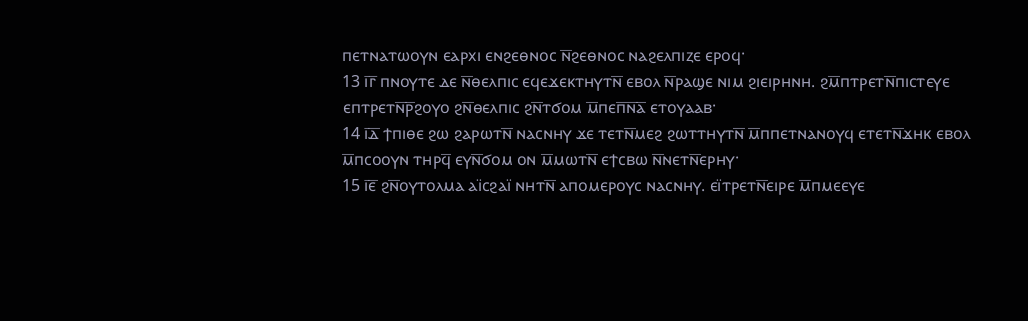ⲡⲉⲧⲛⲁⲧⲱⲟⲩⲛ ⲉⲁⲣⲭⲓ ⲉⲛϩⲉⲑⲛⲟⲥ ⲛ̅ϩⲉⲑⲛⲟⲥ ⲛⲁϩⲉⲗⲡⲓⲍⲉ ⲉⲣⲟϥ·
13 ⲓ̅ⲅ̅ ⲡⲛⲟⲩⲧⲉ ⲇⲉ ⲛ̅ⲑⲉⲗⲡⲓⲥ ⲉϥⲉϫⲉⲕⲧⲏⲩⲧⲛ̅ ⲉⲃⲟⲗ ⲛ̅ⲣⲁϣⲉ ⲛⲓⲙ ϩⲓⲉⲓⲣⲏⲛⲏ. ϩⲙ̅ⲡⲧⲣⲉⲧⲛ̅ⲡⲓⲥⲧⲉⲩⲉ ⲉⲡⲧⲣⲉⲧⲛ̅ⲣ̅ϩⲟⲩⲟ ϩⲛ̅ⲑⲉⲗⲡⲓⲥ ϩⲛ̅ⲧϭⲟⲙ ⲙ̅ⲡⲉⲡ̅ⲛ̅ⲁ̅ ⲉⲧⲟⲩⲁⲁⲃ·
14 ⲓ̅ⲇ̅ ϯⲡⲓⲑⲉ ϩⲱ ϩⲁⲣⲱⲧⲛ̅ ⲛⲁⲥⲛⲏⲩ ϫⲉ ⲧⲉⲧⲛ̅ⲙⲉϩ ϩⲱⲧⲧⲏⲩⲧⲛ̅ ⲙ̅ⲡⲡⲉⲧⲛⲁⲛⲟⲩϥ ⲉⲧⲉⲧⲛ̅ϫⲏⲕ ⲉⲃⲟⲗ ⲙ̅ⲡⲥⲟⲟⲩⲛ ⲧⲏⲣϥ̅ ⲉⲩⲛ̅ϭⲟⲙ ⲟⲛ ⲙ̅ⲙⲱⲧⲛ̅ ⲉϯⲥⲃⲱ ⲛ̅ⲛⲉⲧⲛ̅ⲉⲣⲏⲩ·
15 ⲓ̅ⲉ̅ ϩⲛ̅ⲟⲩⲧⲟⲗⲙⲁ ⲁⲓ̈ⲥϩⲁⲓ̈ ⲛⲏⲧⲛ̅ ⲁⲡⲟⲙⲉⲣⲟⲩⲥ ⲛⲁⲥⲛⲏⲩ. ⲉⲓ̈ⲧⲣⲉⲧⲛ̅ⲉⲓⲣⲉ ⲙ̅ⲡⲙⲉⲉⲩⲉ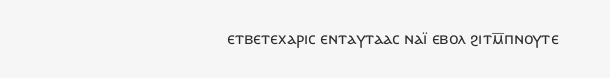ⲉⲧⲃⲉⲧⲉⲭⲁⲣⲓⲥ ⲉⲛⲧⲁⲩⲧⲁⲁⲥ ⲛⲁⲓ̈ ⲉⲃⲟⲗ ϩⲓⲧⲙ̅ⲡⲛⲟⲩⲧⲉ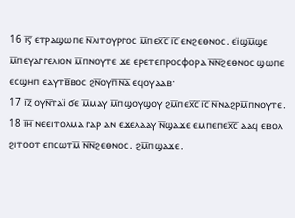16 ⲓ̅ⲋ̅ ⲉⲧⲣⲁϣⲱⲡⲉ ⲛ̅ⲗⲓⲧⲟⲩⲣⲅⲟⲥ ⲙ̅ⲡⲉⲭ̅ⲥ̅ ⲓ̅ⲥ̅ ⲉⲛϩⲉⲑⲛⲟⲥ. ⲉⲓ̈ϣⲙ̅ϣⲉ ⲙ̅ⲡⲉⲩⲁⲅⲅⲉⲗⲓⲟⲛ ⲙ̅ⲡⲛⲟⲩⲧⲉ ϫⲉ ⲉⲣⲉⲧⲉⲡⲣⲟⲥⲫⲟⲣⲁ ⲛ̅ⲛ̅ϩⲉⲑⲛⲟⲥ ϣⲱⲡⲉ ⲉⲥϣⲏⲡ ⲉⲁⲩⲧⲃ̅ⲃⲟⲥ ϩⲛ̅ⲟⲩⲡ̅ⲛ̅ⲁ̅ ⲉϥⲟⲩⲁⲁⲃ·
17 ⲓ̅ⲍ̅ ⲟⲩⲛ̅ⲧⲁⲓ̈ ϭⲉ ⲙ̅ⲙⲁⲩ ⲙ̅ⲡϣⲟⲩϣⲟⲩ ϩⲙ̅ⲡⲉⲭ̅ⲥ̅ ⲓ̅ⲥ̅ ⲛ̅ⲛⲁϩⲣⲙ̅ⲡⲛⲟⲩⲧⲉ.
18 ⲓ̅ⲏ̅ ⲛⲉⲉⲓⲧⲟⲗⲙⲁ ⲅⲁⲣ ⲁⲛ ⲉϫⲉⲗⲁⲁⲩ ⲛ̅ϣⲁϫⲉ ⲉⲙⲡⲉⲡⲉⲭ̅ⲥ̅ ⲁⲁϥ ⲉⲃⲟⲗ ϩⲓⲧⲟⲟⲧ ⲉⲡⲥⲱⲧⲙ̅ ⲛ̅ⲛ̅ϩⲉⲑⲛⲟⲥ. ϩⲙ̅ⲡϣⲁϫⲉ.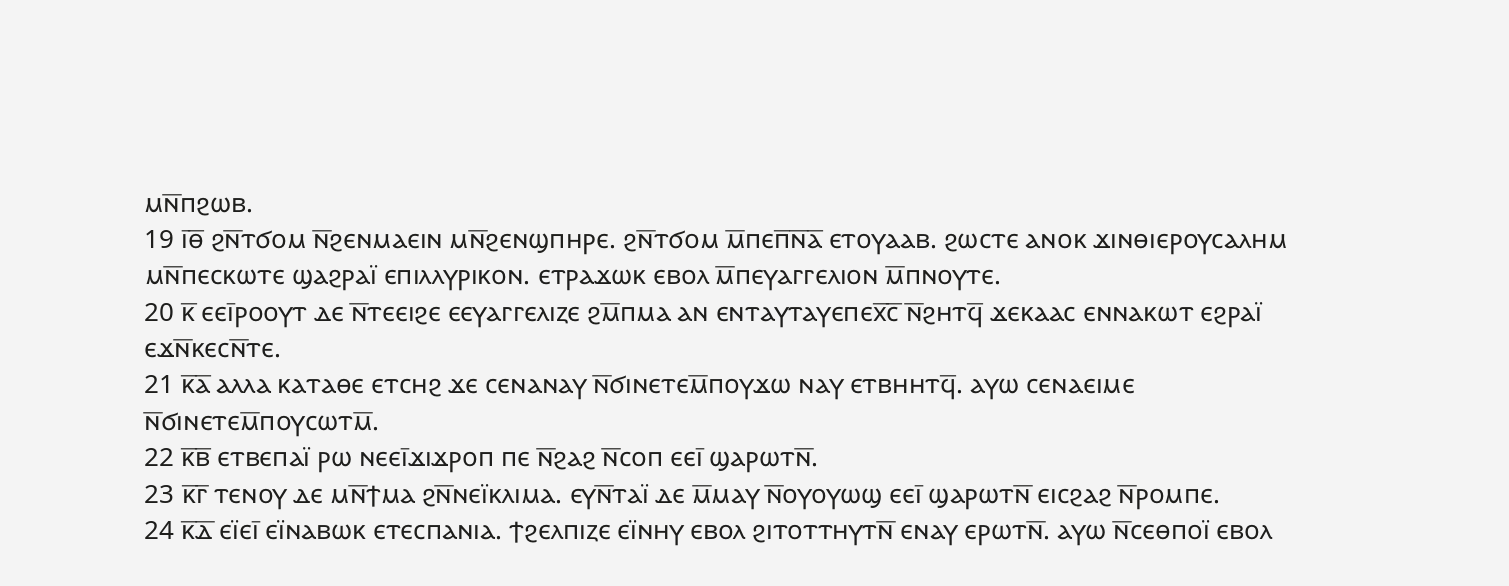ⲙⲛ̅ⲡϩⲱⲃ.
19 ⲓ̅ⲑ̅ ϩⲛ̅ⲧϭⲟⲙ ⲛ̅ϩⲉⲛⲙⲁⲉⲓⲛ ⲙⲛ̅ϩⲉⲛϣⲡⲏⲣⲉ. ϩⲛ̅ⲧϭⲟⲙ ⲙ̅ⲡⲉⲡ̅ⲛ̅ⲁ̅ ⲉⲧⲟⲩⲁⲁⲃ. ϩⲱⲥⲧⲉ ⲁⲛⲟⲕ ϫⲓⲛⲑⲓⲉⲣⲟⲩⲥⲁⲗⲏⲙ ⲙⲛ̅ⲡⲉⲥⲕⲱⲧⲉ ϣⲁϩⲣⲁⲓ̈ ⲉⲡⲓⲗⲗⲩⲣⲓⲕⲟⲛ. ⲉⲧⲣⲁϫⲱⲕ ⲉⲃⲟⲗ ⲙ̅ⲡⲉⲩⲁⲅⲅⲉⲗⲓⲟⲛ ⲙ̅ⲡⲛⲟⲩⲧⲉ.
20 ⲕ̅ ⲉⲉⲓ̅ⲣⲟⲟⲩⲧ ⲇⲉ ⲛ̅ⲧⲉⲉⲓϩⲉ ⲉⲉⲩⲁⲅⲅⲉⲗⲓⲍⲉ ϩⲙ̅ⲡⲙⲁ ⲁⲛ ⲉⲛⲧⲁⲩⲧⲁⲩⲉⲡⲉⲭ̅ⲥ̅ ⲛ̅ϩⲏⲧϥ̅ ϫⲉⲕⲁⲁⲥ ⲉⲛⲛⲁⲕⲱⲧ ⲉϩⲣⲁⲓ̈ ⲉϫⲛ̅ⲕⲉⲥⲛ̅ⲧⲉ.
21 ⲕ̅ⲁ̅ ⲁⲗⲗⲁ ⲕⲁⲧⲁⲑⲉ ⲉⲧⲥⲏϩ ϫⲉ ⲥⲉⲛⲁⲛⲁⲩ ⲛ̅ϭⲓⲛⲉⲧⲉⲙ̅ⲡⲟⲩϫⲱ ⲛⲁⲩ ⲉⲧⲃⲏⲏⲧϥ̅. ⲁⲩⲱ ⲥⲉⲛⲁⲉⲓⲙⲉ ⲛ̅ϭⲓⲛⲉⲧⲉⲙ̅ⲡⲟⲩⲥⲱⲧⲙ̅.
22 ⲕ̅ⲃ̅ ⲉⲧⲃⲉⲡⲁⲓ̈ ⲣⲱ ⲛⲉⲉⲓ̅ϫⲓϫⲣⲟⲡ ⲡⲉ ⲛ̅ϩⲁϩ ⲛ̅ⲥⲟⲡ ⲉⲉⲓ̅ ϣⲁⲣⲱⲧⲛ̅.
23 ⲕ̅ⲅ̅ ⲧⲉⲛⲟⲩ ⲇⲉ ⲙⲛ̅ϯⲙⲁ ϩⲛ̅ⲛⲉⲓ̈ⲕⲗⲓⲙⲁ. ⲉⲩⲛ̅ⲧⲁⲓ̈ ⲇⲉ ⲙ̅ⲙⲁⲩ ⲛ̅ⲟⲩⲟⲩⲱϣ ⲉⲉⲓ̅ ϣⲁⲣⲱⲧⲛ̅ ⲉⲓⲥϩⲁϩ ⲛ̅ⲣⲟⲙⲡⲉ.
24 ⲕ̅ⲇ̅ ⲉⲓ̈ⲉⲓ̅ ⲉⲓ̈ⲛⲁⲃⲱⲕ ⲉⲧⲉⲥⲡⲁⲛⲓⲁ. ϯϩⲉⲗⲡⲓⲍⲉ ⲉⲓ̈ⲛⲏⲩ ⲉⲃⲟⲗ ϩⲓⲧⲟⲧⲧⲏⲩⲧⲛ̅ ⲉⲛⲁⲩ ⲉⲣⲱⲧⲛ̅. ⲁⲩⲱ ⲛ̅ⲥⲉⲑⲡⲟⲓ̈ ⲉⲃⲟⲗ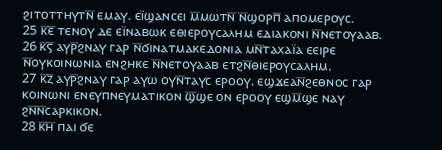ϩⲓⲧⲟⲧⲧⲏⲩⲧⲛ̅ ⲉⲙⲁⲩ. ⲉⲓ̈ϣⲁⲛⲥⲉⲓ ⲙ̅ⲙⲱⲧⲛ̅ ⲛ̅ϣⲟⲣⲡ̅ ⲁⲡⲟⲙⲉⲣⲟⲩⲥ.
25 ⲕ̅ⲉ̅ ⲧⲉⲛⲟⲩ ⲇⲉ ⲉⲓ̈ⲛⲁⲃⲱⲕ ⲉⲑⲓⲉⲣⲟⲩⲥⲁⲗⲏⲙ ⲉⲇⲓⲁⲕⲟⲛⲓ ⲛ̅ⲛⲉⲧⲟⲩⲁⲁⲃ.
26 ⲕ̅ⲋ̅ ⲁⲩⲣ̅ϩⲛⲁⲩ ⲅⲁⲣ ⲛ̅ϭⲓⲛⲁⲧⲙⲁⲕⲉⲇⲟⲛⲓⲁ ⲙⲛ̅ⲧⲁⲭⲁⲓ̈ⲁ ⲉⲉⲓⲣⲉ ⲛ̅ⲟⲩⲕⲟⲓⲛⲱⲛⲓⲁ ⲉⲛϩⲏⲕⲉ ⲛ̅ⲛⲉⲧⲟⲩⲁⲁⲃ ⲉⲧϩⲛ̅ⲑⲓⲉⲣⲟⲩⲥⲁⲗⲏⲙ.
27 ⲕ̅ⲍ̅ ⲁⲩⲣ̅ϩⲛⲁⲩ ⲅⲁⲣ ⲁⲩⲱ ⲟⲩⲛ̅ⲧⲁⲩⲥ ⲉⲣⲟⲟⲩ. ⲉϣϫⲉⲁⲛ̅ϩⲉⲑⲛⲟⲥ ⲅⲁⲣ ⲕⲟⲓⲛⲱⲛⲓ ⲉⲛⲉⲩⲡⲛⲉⲩⲙⲁⲧⲓⲕⲟⲛ ϣ̅ϣⲉ ⲟⲛ ⲉⲣⲟⲟⲩ ⲉϣⲙ̅ϣⲉ ⲛⲁⲩ ϩⲛ̅ⲛ̅ⲥⲁⲣⲕⲓⲕⲟⲛ.
28 ⲕ̅ⲏ̅ ⲡⲁⲓ ϭⲉ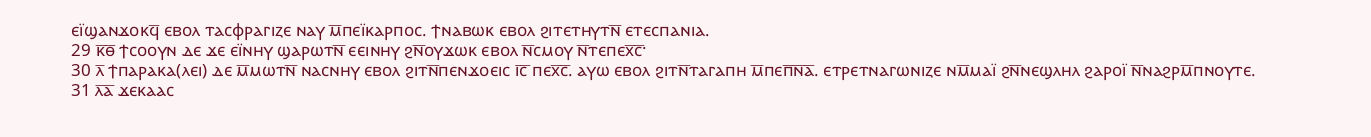ⲉⲓ̈ϣⲁⲛϫⲟⲕϥ̅ ⲉⲃⲟⲗ ⲧⲁⲥⲫⲣⲁⲅⲓⲍⲉ ⲛⲁⲩ ⲙ̅ⲡⲉⲓ̈ⲕⲁⲣⲡⲟⲥ. ϯⲛⲁⲃⲱⲕ ⲉⲃⲟⲗ ϩⲓⲧⲉⲧⲏⲩⲧⲛ̅ ⲉⲧⲉⲥⲡⲁⲛⲓⲁ.
29 ⲕ̅ⲑ̅ ϯⲥⲟⲟⲩⲛ ⲇⲉ ϫⲉ ⲉⲓ̈ⲛⲏⲩ ϣⲁⲣⲱⲧⲛ̅ ⲉⲉⲓⲛⲏⲩ ϩⲛ̅ⲟⲩϫⲱⲕ ⲉⲃⲟⲗ ⲛ̅ⲥⲙⲟⲩ ⲛ̅ⲧⲉⲡⲉⲭ̅ⲥ̅·
30 ⲗ̅ ϯⲡⲁⲣⲁⲕⲁ(ⲗⲉⲓ) ⲇⲉ ⲙ̅ⲙⲱⲧⲛ̅ ⲛⲁⲥⲛⲏⲩ ⲉⲃⲟⲗ ϩⲓⲧⲛ̅ⲡⲉⲛϫⲟⲉⲓⲥ ⲓ̅ⲥ̅ ⲡⲉⲭ̅ⲥ̅. ⲁⲩⲱ ⲉⲃⲟⲗ ϩⲓⲧⲛ̅ⲧⲁⲅⲁⲡⲏ ⲙ̅ⲡⲉⲡ̅ⲛ̅ⲁ̅. ⲉⲧⲣⲉⲧⲛⲁⲅⲱⲛⲓⲍⲉ ⲛⲙ̅ⲙⲁⲓ̈ ϩⲛ̅ⲛⲉϣⲗⲏⲗ ϩⲁⲣⲟⲓ̈ ⲛ̅ⲛⲁϩⲣⲙ̅ⲡⲛⲟⲩⲧⲉ.
31 ⲗ̅ⲁ̅ ϫⲉⲕⲁⲁⲥ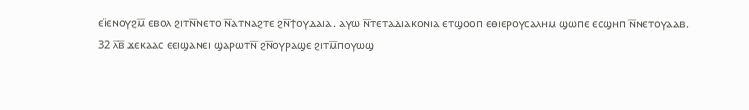ⲉⲓ̈ⲉⲛⲟⲩϩⲙ̅ ⲉⲃⲟⲗ ϩⲓⲧⲛ̅ⲛⲉⲧⲟ ⲛ̅ⲁⲧⲛⲁϩⲧⲉ ϩⲛ̅ϯⲟⲩⲇⲁⲓⲁ. ⲁⲩⲱ ⲛ̅ⲧⲉⲧⲁⲇⲓⲁⲕⲟⲛⲓⲁ ⲉⲧϣⲟⲟⲡ ⲉⲑⲓⲉⲣⲟⲩⲥⲁⲗⲏⲙ ϣⲱⲡⲉ ⲉⲥϣⲏⲡ ⲛ̅ⲛⲉⲧⲟⲩⲁⲁⲃ.
32 ⲗ̅ⲃ̅ ϫⲉⲕⲁⲁⲥ ⲉⲉⲓϣⲁⲛⲉⲓ ϣⲁⲣⲱⲧⲛ̅ ϩⲛ̅ⲟⲩⲣⲁϣⲉ ϩⲓⲧⲙ̅ⲡⲟⲩⲱϣ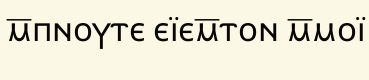ⲙ̅ⲡⲛⲟⲩⲧⲉ ⲉⲓ̈ⲉⲙ̅ⲧⲟⲛ ⲙ̅ⲙⲟⲓ̈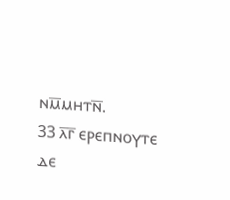ⲛⲙ̅ⲙⲏⲧⲛ̅.
33 ⲗ̅ⲅ̅ ⲉⲣⲉⲡⲛⲟⲩⲧⲉ ⲇⲉ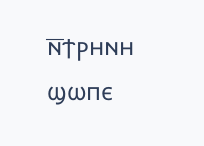ⲛ̅ϯⲣⲏⲛⲏ ϣⲱⲡⲉ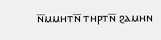ⲛ̅ⲙⲙⲏⲧⲛ̅ ⲧⲏⲣⲧⲛ̅ ϩⲁⲙⲏⲛ